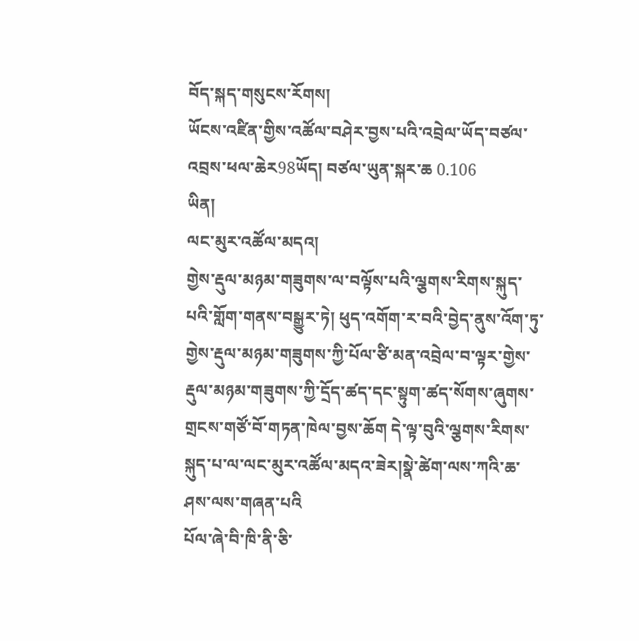བོད་སྐད་གསུངས་རོགས།
ཡོངས་འཛིན་གྱིས་འཚོལ་བཤེར་བྱས་པའི་འབྲེལ་ཡོད་བཙལ་འབྲས་ཕལ་ཆེར98ཡོད། བཙལ་ཡུན་སྐར་ཆ 0.106
ཡིན།
ལང་མུར་འཚོལ་མདའ།
གྱེས་རྡུལ་མཉམ་གཟུགས་ལ་བལྟོས་པའི་ལྕགས་རིགས་སྐུད་པའི་གློག་གནས་བསྒྱུར་ཏེ། ཕུད་འགོག་ར་བའི་བྱེད་ནུས་འོག་ཏུ་གྱེས་རྡུལ་མཉམ་གཟུགས་ཀྱི་པོལ་ཙི་མན་འབྲེལ་བ་ལྟར་གྱེས་རྡུལ་མཉམ་གཟུགས་ཀྱི་དྲོད་ཚད་དང་སྟུག་ཚད་སོགས་ཞུགས་གྲངས་གཙོ་བོ་གཏན་ཁེལ་བྱས་ཆོག དེ་ལྟ་བུའི་ལྕགས་རིགས་སྐུད་པ་ལ་ལང་མུར་འཚོལ་མདའ་ཟེར།སྣེ་ཚེག་ལས་ཀའི་ཆ་ཤས་ལས་གཞན་པའི
པོལ་ཞེ་བི་ཁི་ནི་ཅི་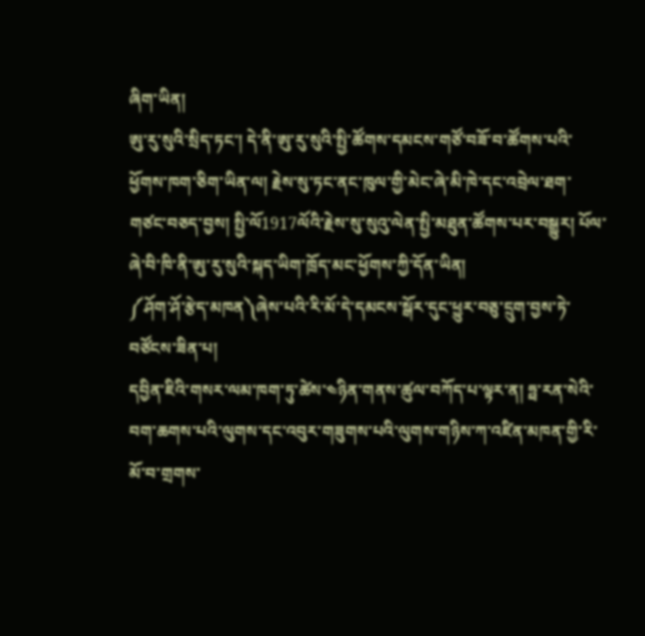ཞིག་ཡིན།
ཨུ་རུ་སུའི་སྲིད་ཏང་། དེ་ནི་ཨུ་རུ་སུའི་སྤྱི་ཚོགས་དམངས་གཙོ་བཟོ་བ་ཚོགས་པའི་ཕྱོགས་ཁག་ཅིག་ཡིན་ལ། རྗེས་སུ་ཏང་ནང་ཁུལ་གྱི་མེང་ཞེ་མི་ཁེ་དང་འབྲེལ་ཐག་གཙང་བཅད་བྱས། སྤྱི་ལོ1917ལོའི་རྗེས་སུ་སུའུ་ལེན་སྤྱི་མཐུན་ཚོགས་པར་བསྒྱུར། པོལ་ཞེ་བི་ཁི་ནི་ཨུ་རུ་སུའི་སྐད་ཡིག་ཁྲོད་མང་ཕྱོགས་ཀྱི་དོན་ཡིན།
༼ཤོག་ཤོ་རྩེད་མཁན༽ཞེས་པའི་རི་མོ་དེ་དམངས་སྒོར་དུང་ཕྱུར་བཅུ་དྲུག་བྱས་ཏེ་བཙོངས་ཟིན་པ།
དབྱིན་ཇིའི་གསར་ལམ་ཁག་ཏུ་ཚེས་༤ཉིན་གནས་ཚུལ་བཀོད་པ་ལྟར་ན། ཧྥ་རན་སེའི་བག་ཆགས་པའི་ལུགས་དང་འབུར་གཟུགས་པའི་ལུགས་གཉིས་ཀ་འཛིན་མཁན་གྱི་རི་མོ་བ་གྲགས་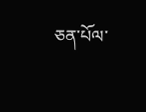ཅན་པོལ་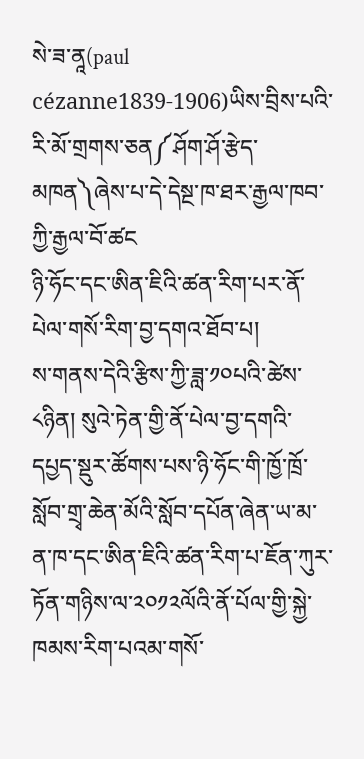སེ་ཟ་ནཱ(paul cézanne1839-1906)ཡིས་བྲིས་པའི་རི་མོ་གྲགས་ཅན༼ཤོག་ཤོ་རྩེད་མཁན༽ཞེས་པ་དེ་དེསྔ་ཁ་ཐར་རྒྱལ་ཁབ་ཀྱི་རྒྱལ་བོ་ཚང
ཉི་ཧོང་དང་ཨིན་ཇིའི་ཚན་རིག་པར་ནོ་པེལ་གསོ་རིག་བྱ་དགའ་ཐོབ་པ།
ས་གནས་དེའི་རྩིས་ཀྱི་ཟླ་༡༠པའི་ཚེས་༨ཉིན། སུའེ་ཏེན་གྱི་ནོ་པེལ་བྱ་དགའི་དཔྱད་སྡུར་ཚོགས་པས་ཉི་ཧོང་གི་ཁྱོ་ཁྲོ་སློབ་གྲྭ་ཆེན་མོའི་སློབ་དཔོན་ཞེན་ཡ་མ་ན་ཁ་དང་ཨིན་ཇིའི་ཚན་རིག་པ་ཇོན་ཀུར་ཏོན་གཉིས་ལ་༢༠༡༢ལོའི་ནོ་པོལ་གྱི་སྐྱེ་ཁམས་རིག་པའམ་གསོ་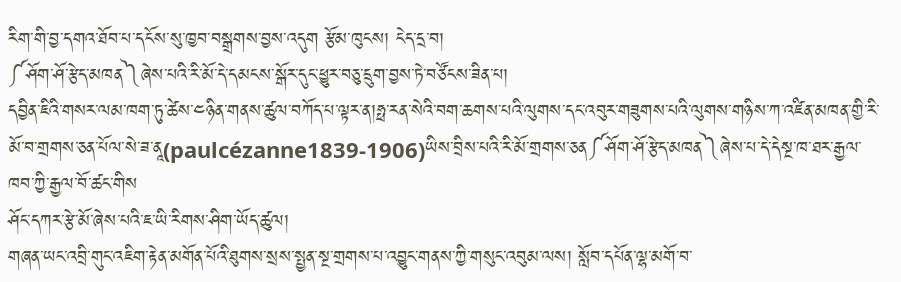རིག་གི་བྱ་དགའ་ཐོབ་པ་དངོས་སུ་ཁྱབ་བསྒྲགས་བྱས་འདུག རྩོམ་ཁུངས། ངེད་དྲ་བ།
༼ཤོག་ཤོ་རྩེད་མཁན༽ཞེས་པའི་རི་མོ་དེ་དམངས་སྒོར་དུང་ཕྱུར་བཅུ་དྲུག་བྱས་ཏེ་བཙོངས་ཟིན་པ།
དབྱིན་ཇིའི་གསར་ལམ་ཁག་ཏུ་ཚེས་༤ཉིན་གནས་ཚུལ་བཀོད་པ་ལྟར་ན།ཧྥ་རན་སེའི་བག་ཆགས་པའི་ལུགས་དང་འབུར་གཟུགས་པའི་ལུགས་གཉིས་ཀ་འཛིན་མཁན་གྱི་རི་མོ་བ་གྲགས་ཅན་པོལ་སེ་ཟ་ནཱ(paulcézanne1839-1906)ཡིས་བྲིས་པའི་རི་མོ་གྲགས་ཅན༼ཤོག་ཤོ་རྩེད་མཁན༽ཞེས་པ་དེ་དེསྔ་ཁ་ཐར་རྒྱལ་ཁབ་ཀྱི་རྒྱལ་བོ་ཚང་གིས
ཤོང་དཀར་རྩེ་མོ་ཞེས་པའི་ཇ་ཡི་རིགས་ཤིག་ཡོད་ཚུལ།
གཞན་ཡང་འབྲི་གུང་འཇིག་རྟེན་མགོན་པོའི་ཐུགས་སྲས་སྤྱན་སྔ་གྲགས་པ་འབྱུང་གནས་ཀྱི་གསུང་འབུམ་ལས། སློབ་དཔོན་ལྷ་མགོ་བ་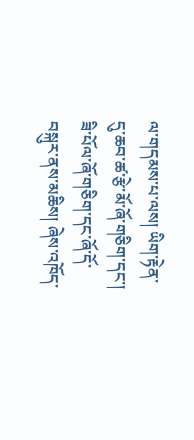ལ་གདམས་པ་ལས། ཡིག་རྟེན་དུ་ཆབ་ཚ་རྩེ་མོ་ཞོ་གཅིག་དང་། ཟི་པོལ་ཞོ་གཅིག་དང་ཞོ་དོ་བསྐུར་ནས་མཆིས། ཞེས་འཁོད་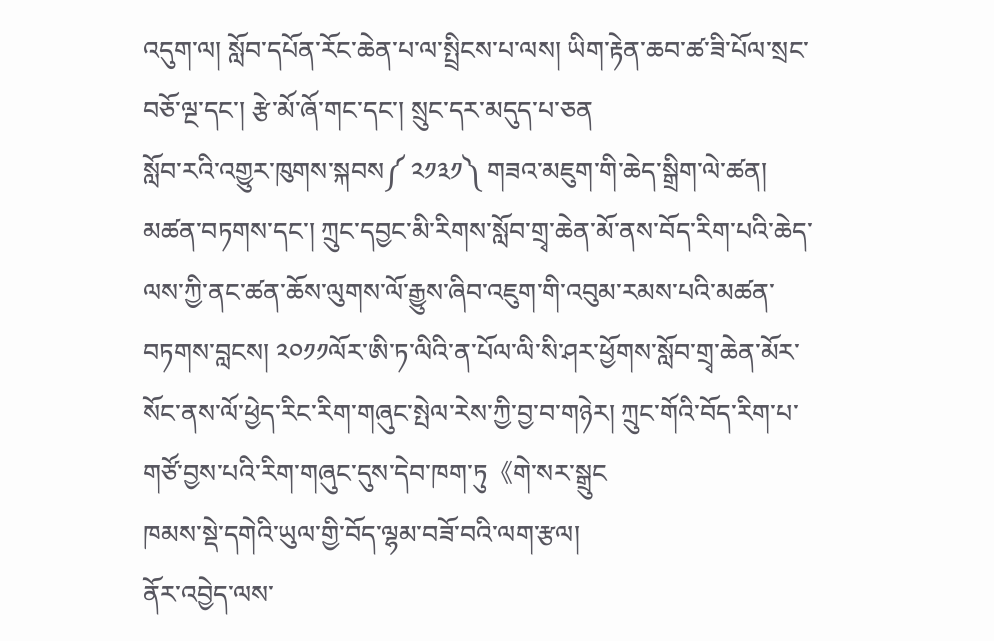འདུག་ལ། སློབ་དཔོན་རོང་ཆེན་པ་ལ་སྤྲིངས་པ་ལས། ཡིག་རྟེན་ཆབ་ཚ་ཟི་པོལ་སྲང་བཅོ་ལྔ་དང་། རྩེ་མོ་ཞོ་གང་དང་། སྲུང་དར་མདུད་པ་ཅན
སློབ་རའི་འགྱུར་ཁུགས་སྐབས༼ ༢༡༣༡༽ གཟའ་མཇུག་གི་ཆེད་སྒྲིག་ལེ་ཚན།
མཚན་བཏགས་དང་། ཀྲུང་དབྱང་མི་རིགས་སློབ་གྲྭ་ཆེན་མོ་ནས་བོད་རིག་པའི་ཆེད་ལས་ཀྱི་ནང་ཚན་ཆོས་ལུགས་ལོ་རྒྱུས་ཞིབ་འཇུག་གི་འབུམ་རམས་པའི་མཚན་བཏགས་བླངས། ༢༠༡༡ལོར་ཨི་ཏ་ལིའི་ན་པོལ་ལི་སི་ཤར་ཕྱོགས་སློབ་གྲྭ་ཆེན་མོར་སོང་ནས་ལོ་ཕྱེད་རིང་རིག་གཞུང་སྤེལ་རེས་ཀྱི་བྱ་བ་གཉེར། ཀྲུང་གོའི་བོད་རིག་པ་གཙོ་བྱས་པའི་རིག་གཞུང་དུས་དེབ་ཁག་ཏུ《གེ་སར་སྒྲུང
ཁམས་སྡེ་དགེའི་ཡུལ་གྱི་བོད་ལྷམ་བཟོ་བའི་ལག་རྩལ།
ནོར་འབྱེད་ལས་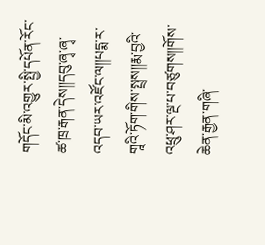གདོང་མི་འགྱུར་སྤྱི་དཔོན་རོང་ཚ་ཁྲ་རྒན་དེས།།དབུ་ཞྭ་ཞྭ་འདབ་ཡར་འཛོང་ལ།།པདྨ་ར་གཱའི་ཏོག་གིས་སྤྲས།།རྨ་བྱའི་འཕྲུ་ཤར་ལྔ་པ་བཙུགས།།གོས་ཆེན་རྒྱན་གཞི་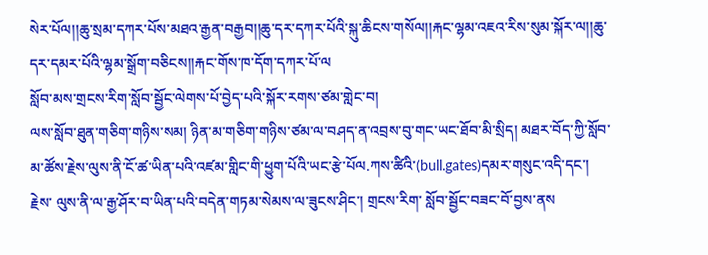སེར་པོལ།།ཆུ་སྲམ་དཀར་པོས་མཐའ་རྒྱན་བརྒྱབ།།ཆུ་དར་དཀར་པོའི་སྐུ་ཆིངས་གསོལ།།རྐང་ལྷམ་འཇའ་རིས་སུམ་སྐོར་ལ།།ཆུ་དར་དམར་པོའི་ལྷམ་སྒྲོག་བཅིངས།།རྐང་གོས་ཁ་དོག་དཀར་པོ་ལ
སློབ་མས་གྲངས་རིག་སློབ་སྦྱོང་ལེགས་པོ་བྱེད་པའི་སྐོར་རགས་ཙམ་གླེང་བ།
ལས་སློབ་ཐུན་གཅིག་གཉིས་སམ། ཉིན་མ་གཅིག་གཉིས་ཙམ་ལ་བཤད་ན་འབྲས་བུ་གང་ཡང་ཐོབ་མི་སྲིད། མཐར་བོད་ཀྱི་སློབ་མ་ཚོས་རྗེས་ལུས་ནི་ངོ་ཚ་ཡིན་པའི་འཛམ་གླིང་གི་ཕྱུག་པོའི་ཡང་རྩེ་པོལ.ཀས་ཚིའི་(bull.gates)དམར་གསུང་འདི་དང་། རྗེས་ ལུས་ནི་ལ་རྒྱ་ཤོར་བ་ཡིན་པའི་བདེན་གཏམ་སེམས་ལ་ཟུངས་ཤིང་། གྲངས་རིག་ སློབ་སྦྱོང་བཟང་བོ་བྱས་ནས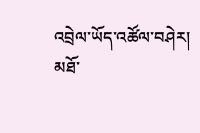འབྲེལ་ཡོད་འཚོལ་བཤེར།
མཐོ་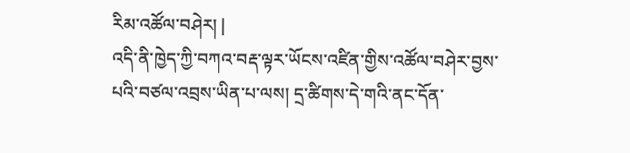རིམ་འཚོལ་བཤེར། |
འདི་ནི་ཁྱེད་ཀྱི་བཀའ་བརྡ་ལྟར་ཡོངས་འཛིན་གྱིས་འཚོལ་བཤེར་བྱས་པའི་བཙལ་འབྲས་ཡིན་པ་ལས། དྲ་ཚིགས་དེ་གའི་ནང་དོན་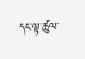དང་ལྟ་ཚུལ་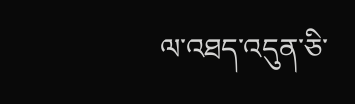ལ་འཐད་འདུན་ཅི་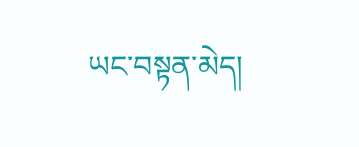ཡང་བསྟན་མེད།